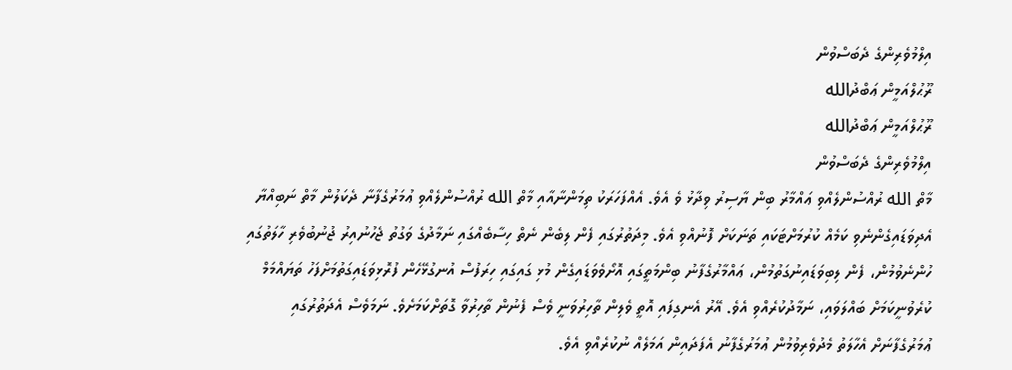އިލްމުވެރިންގެ ދެބަސްވުން
ރޫޙުލްއަމީން ޢަބްދުالله
ރޫޙުލްއަމީން ޢަބްދުالله
އިލްމުވެރިންގެ ދެބަސްވުން
މާތް الله ރުއްސުންލެއްވި ޢައްމާރު ބިން ޔާސިރު ވިދާޅު ވެ އެވެ. އެއްފަހަރަކު ތިމަންނާއާއި މާތް الله ރުއްސުންލެއްވި ޢުމަރުގެފާނާ ދެކަލުން މާތް ނަބިއްޔާ އެދިވަޑައިގެންނެވި ކަމެއް ކުރުމަށްޓަކައި ތަނަކަށް ފޮނުއްވި އެވެ. މިދަތުރުގައި ފެން ލިބެން ނެތް ހިސާބެއްގައި ނަމާދުގެ ވަގުތު ޖެހުނުއިރު ޖުނުބުވެރި ހާލަތުގައި ހުންނެވުމުން، ފެން ލިބިވަޑައިނުގަތުމުން، ޢައްމާރުގެފާނު ބިންމަތީގައި އޮށޯވެވަޑައިގެން މުޅި ގައިގައި ހިރަފުސް އުނގުޅޭހެން ފުރޮޅިވަޑައިގަތުމަށްފަހު ތަޔައްމަމް ކުރެވުނީކަމަށް ބައްލަވައި، ނަމާދުކުރެއްވި އެވެ. އޭރު އެނގިފައި އޮތީ ވެލިން ތާހިރުވަނީ ވެސް ފެނުން ތާހިރުވާ ގޮތަށްކަމަށެވެ. ނަމަވެސް އެދަތުރުގައި ޢުމަރުގެފާނަށް އެހާލަތު މެދުވެރިވުމުން ޢުމަރުގެފާނު އެފަދައިން އަމަލެއް ނުކުރެއްވި އެވެ.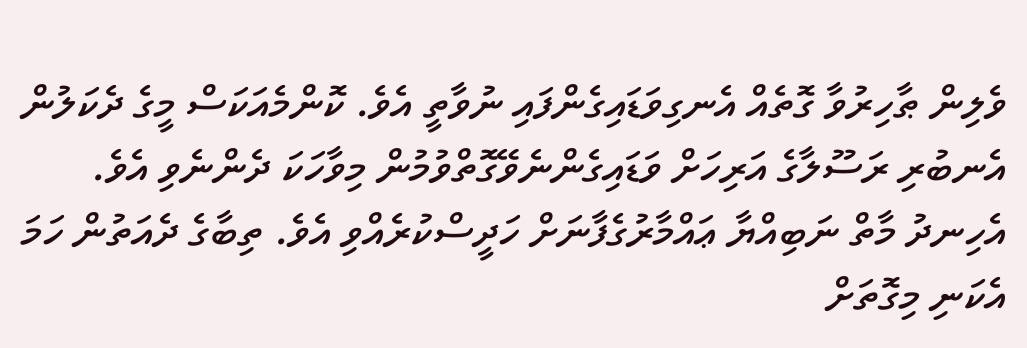ވެލިން ޠާހިރުވާ ގޮތެއް އެނގިވަޑައިގެންފައި ނުވާތީ އެވެ. ކޮންމެއަކަސް މީގެ ދެކަލުން އެނބުރި ރަސޫލާގެ އަރިހަށް ވަޑައިގެންނެވޭގޮތްވުމުން މިވާހަކަ ދެންނެވި އެވެ. އެހިނދު މާތް ނަބިއްޔާ ޢައްމާރުގެފާނަށް ހަދީސްކުރެއްވި އެވެ. ތިބާގެ ދެއަތުން ހަމަ އެކަނި މިގޮތަށް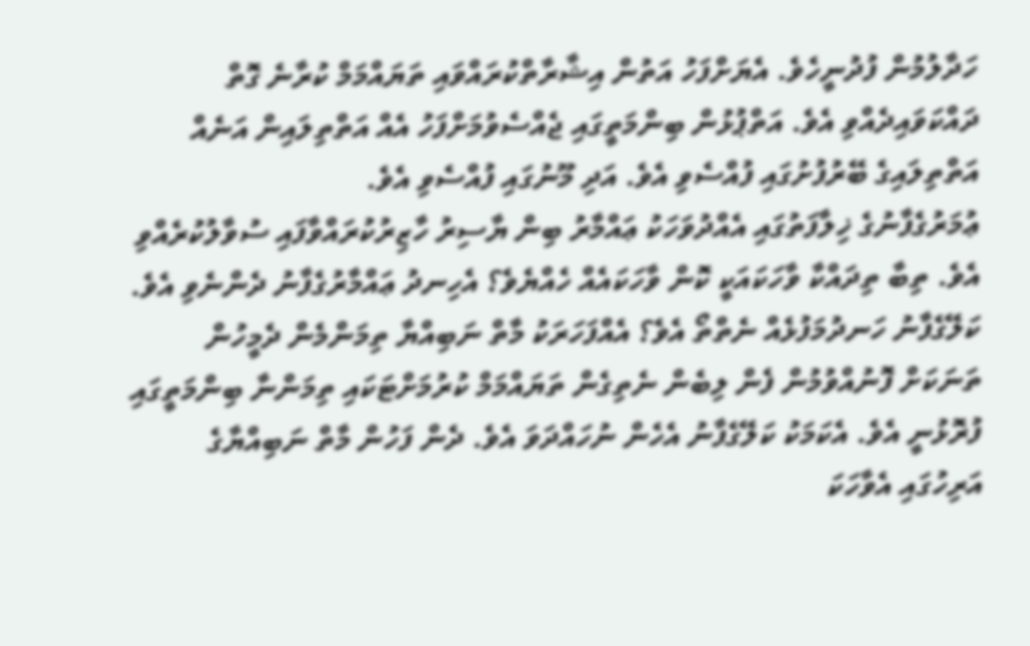ހަދާލުމުން ފުދުނީހެވެ. އެޔަށްފަހު އަތުން އިޝާރާތްކުރައްވައި ތަޔައްމަމް ކުރާނެ ގޮތް ދައްކަވައިދެއްވި އެވެ. އަތްޕުޅުން ބިންމަތީގައި ޖެއްސެވުމަށްފަހު އެއް އަތްތިލައިން އަނެއް އަތްތިލައިގެ ބޭރުފުށުގައި ފުއްސެވި އެވެ. އަދި މޫނުގައި ފުއްސެވި އެވެ.
ޢުމަރުގެފާނުގެ ޚިލާފަތުގައި އެއްދުވަހަކު ޢައްމާރު ބިން ޔާސިރު ހާޒިރުކުރައްވާފައި ސުވާލުކުރެއްވި އެވެ. ތިބާ ތިދައްކާ ވާހަކައަކީ ކޮން ވާހަކައެއް ހެއްޔެވެ؟ އެހިނދު ޢައްމާރުގެފާނު ދެންނެވި އެވެ. ކަލޭގެފާނު ހަނދުމަފުޅެއް ނެތްތޯ އެވެ؟ އެއްފަހަރަކު މާތް ނަބިއްޔާ ތިމަންމެން ދެމީހުން ތަނަކަށް ފޮނުއްވުމުން ފެން ލިބެން ނެތިގެން ތަޔައްމަމް ކުރުމަށްޓަކައި ތިމަންނާ ބިންމަތީގައި ފުރޮޅުނީ އެވެ. އެކަމަކު ކަލޭގެފާނު އެހެން ނުހައްދަވަ އެވެ. ދެން ފަހުން މާތް ނަބިއްޔާގެ އަރިހުގައި އެވާހަކަ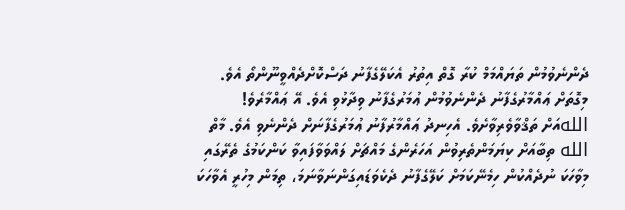ދެންނެވުމުން ތަޔައްމަމް ކުރާ ގޮތް އިތުރު އެކަލޭގެފާނު ދަސްކޮށްދެއްވީނޫންތޯ އެވެ. މިގޮތަށް ޢައްމާރުގެފާނު ދެންނެވުމުން ޢުމަރުގެފާނު ވިދާޅުވި އެވެ. އޭ ޢައްމާރެވެ! اللهއަށް ތަޤްވާވެރިވާށެވެ. އެހިނދު ޢައްމާރުފާނު ޢުމަރުގެފާނަށް ދެންނެވި އެވެ. މާތް الله ތިބާއަށް ކިޔަމަންތެރިވުން އަހަރެންގެ މައްޗަށް ލައްވަވާފައިވާ ކަންކަމުގެ ތެރޭގައި މިވާހަކަ ނުދެއްކުން ހިމެނޭކަމަށް ކަލޭގެފާނު ދެކެވަޑައިގަންނަވާނަމަ، ތިމަން މިހުރީ އެވާހަކަ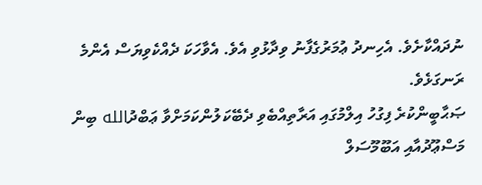ނުދައްކާށެވެ. އެހިނދު ޢުމަރުގެފާނު ވިދާޅުވި އެވެ. އެވާހަކަ ދެއްކެވިޔަސް އެންމެ ރަނގަޅެވެ.
ޞަޙާބީންކުރެ ފިގުހު އިލްމުގައި އަރާތިއްބެވި ދެބޭކަލުންކަމަށްވާ ޢަބްދުالله ބިން މަސްޢޫދުއާއި އަބޫމޫސަލް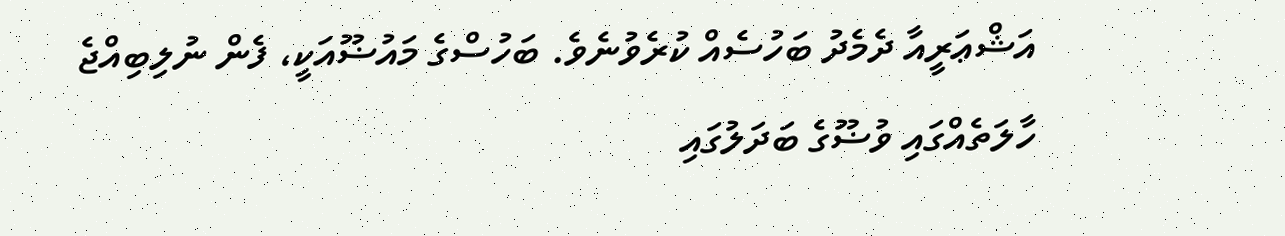އަޝްޢަރީއާ ދެމެދު ބަހުސެއް ކުރެވުނެވެ. ބަހުސްގެ މައުޟޫއަކީ، ފެން ނުލިބިއްޖެ ހާލަތެއްގައި ވުޟޫގެ ބަދަލުގައި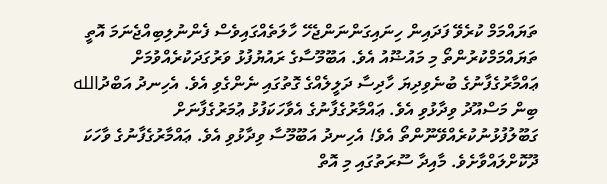ތަޔައްމަމް ކުރެވޭ ފަދައިން ހިނައިގަންނަންޖެހޭ ހާލަތެއްގައިވެސް ފެންނުލިބިއްޖެނަމަ އޮތީ ތަޔައްމަމްކުރުންތޯ މި މައުޟޫއު އެވެ. އަބޫމޫސާގެ ރައުޔުފުޅު ވަރުގަދަކުރެއްވުމަށް ޢައްމާރުގެފާނުގެ ބުނެވިދިޔަ ހާދިސާ ދަލީލެއްގެ ގޮތުގައި ނެންގެވި އެވެ. އެހިނދު އަބްދުالله ބިން މަސްއޫދު ވިދާޅުވި އެވެ. ޢައްމާރުގެފާނުގެ އެވާހަކަފުޅު ޢުމަރުގެފާނަށް ގަބޫލުފުޅުނުކުރެއްވޭނޫންތޯ އެވެ! އެހިނދު އަބޫމޫސާ ވިދާޅުވި އެވެ. ޢައްމާރުގެފާނުގެ ވާހަކަ ދޫކޮށްލައްވާށެވެ. މާއިދާ ސޫރަތުގައި މި އޮތް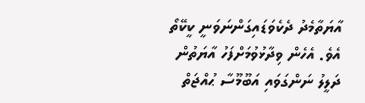އާޔަތާމެދު ދެކެވަޑައިގަންނަވަނީ ކީކޭތޯ އެވެ. އެހެން ވިދާޅުވުމަށްފަހު އާޔަތުން ދަލީލު ނަންގަވައި އަބޫމޫސާ ޙުއްޖަތް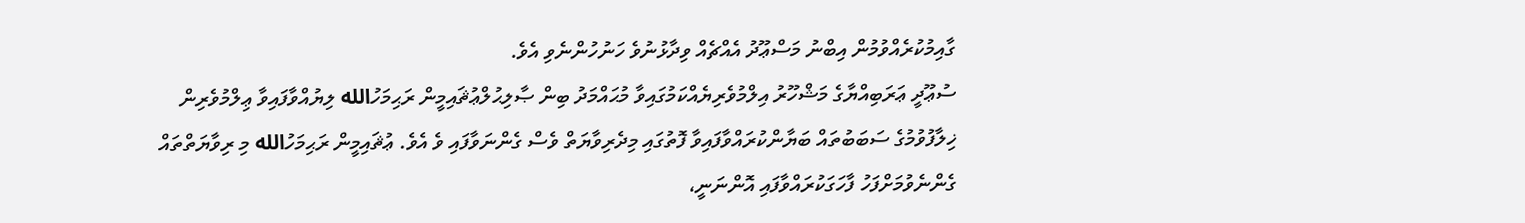ގާއިމުކުރެއްވުމުން އިބްނު މަސްޢޫދު އެއްޗެއް ވިދާޅުނުވެ ހަނުހުންނެވި އެވެ.
ސުޢޫދީ ޢަރަބިއްޔާގެ މަޝްހޫރު އިލްމުވެރިޔެއްކަމުގައިވާ މުޙައްމަދު ބިން ޞާލިޙުލްޢުޘައިމީން ރަޙިމަހުالله ލިޔުއްވާފައިވާ ޢިލްމުވެރިން ޚިލާފުވުމުގެ ސަބަބުތައް ބަޔާންކުރައްވާފައިވާ ފޮތުގައި މިދެރިވާޔަތް ވެސް ގެންނަވާފައި ވެ އެވެ. ޢުޘައިމީން ރަޙިމަހުالله މި ރިވާޔަތްތައް ގެންނެވުމަށްފަހު ފާހަގަކުރައްވާފައި އޮންނަނީ،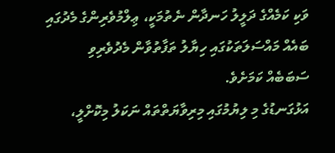ވަކި ކަމެއްގެ ދަލީލު ހަނދާން ނެތުމަކީ، ޢިލްމުވެރިންގެ މެދުގައި ބައެއް މައްސަލަތަކުގައި ހިޔާލު ތަފާތުވާން މެދުވެރިވި ސަބަބެއް ކަމަށެވެ.
އަޅުގަނޑުގެ މި ލިޔުމުގައި މިރިވާޔަތްތައް ނަކަލު މިކޮށްލީ،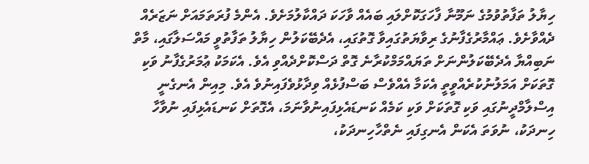ހިޔާލު ތަފާތުވުމުގެ ނަމޫނާ ފާހަގަކޮށްލައި ބައެއް ވާހަކަ ދައްކާލުމަށެވެ. އެންމެ ފުރަތަމައަށް ނަޒަރެއް ދެއްވާށެވެ. ޢައްމާރުގެފާނުގެ ރިވާޔަތުގައިވާ ގޮތުގައި، އެދެބޭކަލުން ހިޔާލު ތަފާތުވީ މައްސަލާގައި، މާތް ނަބިއްޔާ އެދެބޭކަލުންނަށް ތަޔައްމަމްކުރާނެ ގޮތް ދަސްކޮށްދެއްވި އެވެ. އެކަމަކު ޢުމަރުގެފާނު ވަކި ގޮތަކަށް އަމަލުނުކުރެއްވީތީ އެކަމާ އެއްވެސް ބަސްފުޅެއް ވިދާޅުވެފައިނުވެ އެވެ. މިއިން އެނގެނީ އިސްލާމްދީނުގައި ވަކި ގޮތަކަށް ވަކި ކަމެއް ކަނޑައެޅިފައިނުވާނަމަ، އެގޮތަށް ކަނޑައެޅިފައި ނުވާހާ ހިނދަކު، ނުވަތަ އެކަން އެނގިފައި ނެތްހާހިނދަކު،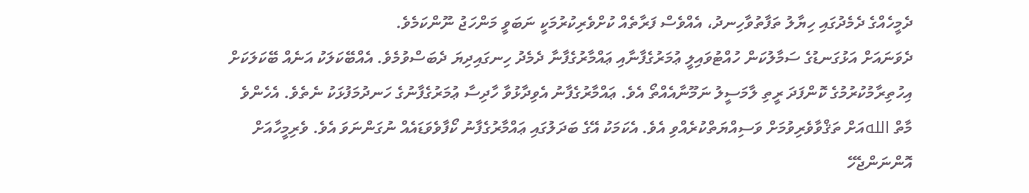ދެމީހެއްގެ ދެމެދުގައި ހިޔާލު ތަފާތުވާހިނދު، އެއްވެސް ފަރާތެއް ކުށްވެރިކުރުމަކީ ނަބަވީ މަންހަޖު ނޫންކަމެވެ.
ދެވަނައަށް އަޅުގަނޑުގެ ސަމާލުކަން ހުއްޓުވައިލީ ޢުމަރުގެފާނާއި ޢައްމާރުގެފާނާ ދެމެދު ހިނގައިދިޔަ ދެބަސްވުމެވެ. އެއްބޭކަލަކު އަނެއް ބޭކަލަކަށް އިހުތިރާމުކުރުމުގެ ކޮންފަދަ ރީތި ލާމަސީލު ނަމޫނާއެއްތޯ އެވެ. ޢައްމާރުގެފާނު އެވިދާޅުވާ ހާދިސާ ޢުމަރުގެފާނުގެ ހަނދުމަފުޅަކު ނެތެވެ. އެހެންވެ މާތް اللهއަށް ތަޤްވާވެރިވުމަށް ވަސިއްޔަތްކުރެއްވި އެވެ. އެކަމަކު އޭގެ ބަދަލުގައި ޢައްމާރުގެފާނު ކޯފާވެވަޑައެއް ނުގަންނަވަ އެވެ. ވެރިމީހާއަށް އޮންނަންޖެހޭ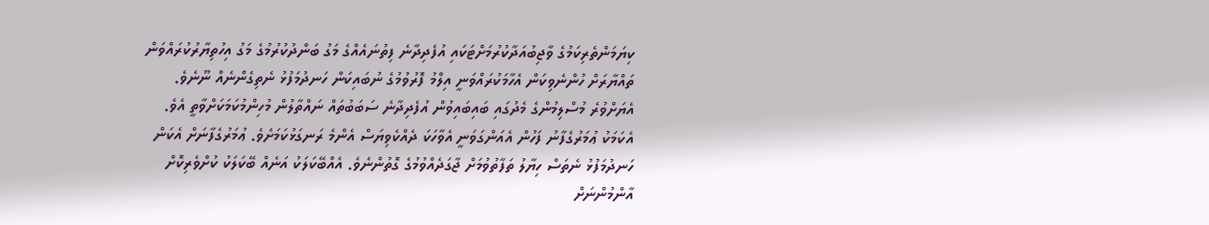ކިޔަމަންތެރިކަމުގެ ވާޖިބުއަދާކުރުމަށްޓަކައި އުފެދިދާނެ ފިތުނައެއްގެ މަގު ބަންދުކުރުމުގެ މަގު އިހުތިޔާރުކުރައްވަން ތައްޔާރަށް ހުންނެވިކަން އެހާމަކުރައްވަނީ އިލްމު ފޮރުވުމުގެ ނުބައިކަން ހަނދުމަފުޅު ނެތިގެންނެއް ނޫނެވެ. އެޔަށްވުރެ މުސްލިމުންގެ މެދުގައި ބައިބައިވުން އުފެދިދާނެ ސަބަބުތައް ނައްތާލުން މުހިންމުކަމަކަށްވާތީ އެވެ. އެކަމަކު ޢުމަރުގެފާނު ފަހުން އެއަންގަވަނީ އެވާހަކަ ދެއްކެވިޔަސް އެންމެ ރަނގަޅުކަމަށެވެ. ޢުމަރުގެފާނަށް އެކަން ހަނދުމަފުޅު ނެތަސް ހިޔާލު ތަފާތުވުމަށް ޖާގަދެއްވުމުގެ ގޮތުންނެވެ. އެއްބޭކަލަކު އަނެއް ބޭކަލަކު ކުށްވެރިކޮށް އާންމުންނަށް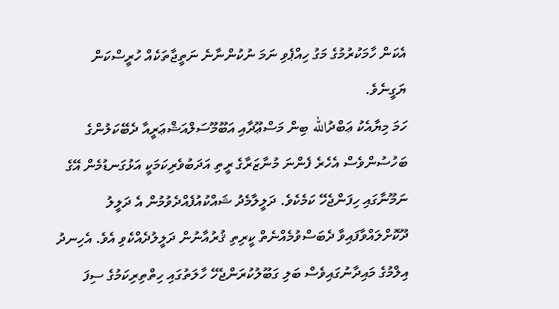އެކަން ހާމަކުރުމުގެ މަގު ހިއްޕެވި ނަމަ ނުކުންނާނެ ނަތީޖާތަކެއް ހުރީސްކަން ޔަގީނެވެ.
ހަމަ މިޔާއެކު ޢަބްދުالله ބިން މަސްޢޫދާއި އަބޫމޫސަލްއަޝްޢަރީއާ ދެބޭކަލުންގެ ބަހުސުންވެސް އެހެރެ ފެންނަ މުނާޒަރާގެ ރީތި އަދަބުވެރިކަމަކީ އަޅުގަނޑުމެން އޭގެ ނަމޫނާގައި ހިފަންޖެހޭ ކަމެކެވެ. ދަލީލާމެދު ޝައްކުއުފެއްދެވުމުން އެ ދަލީލު ދޫކޮށްލައްވާފައިވާ ދެބަސްވުމެއްނެތް ކީރިތި ޤުރުއާނުން ދަލީލުދެއްކެވި އެވެ. އެހިނދު އިލްމުގެ މައިދާނުގައިވެސް ބަލި ގަބޫލުކުރަންޖެހޭ ހާލަތުގައި ހިތްތިރިކަމުގެ ސިފަ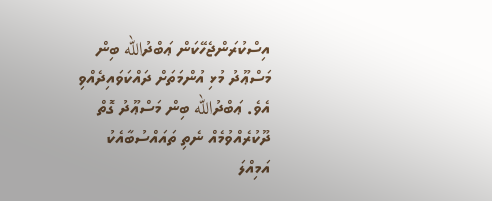އިސްކުރަންޖެހޭކަން ޢަބްދުالله ބިން މަސްޢޫދު މުޅި އުންމަތަށް ދައްކަވައިދެއްވި އެވެ. ޢަބްދުالله ބިން މަސްޢޫދު ގޮތް ދޫކުރެއްވުމެއް ނެތި ތައައްސުބާއެކު އަމިއްލަ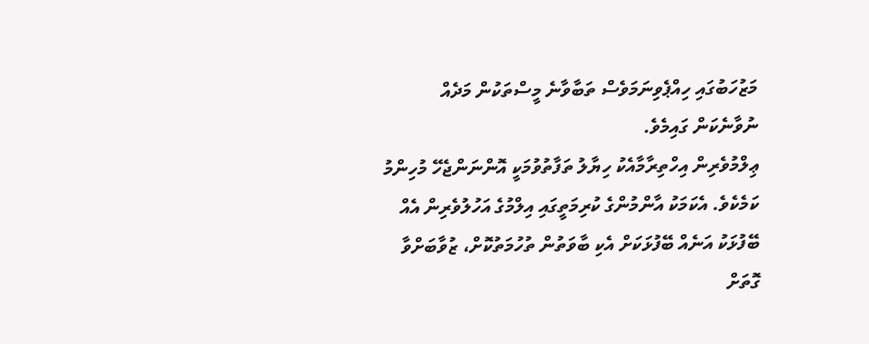މަޒުހަބުގައި ހިއްޕެވިނަމަވެސް ތަބާވާނެ މީސްތަކުން މަދެއް ނުވާނެކަން ގައިމެވެ.
ޢިލްމުވެރިން އިހްތިރާމާއެކު ހިޔާލު ތަފާތުވުމަކީ އޮންނަންޖެހޭ މުހިންމު ކަމެކެވެ. އެކަމަކު އާންމުންގެ ކުރިމަތީގައި އިލްމުގެ އަހުލުވެރިން އެއް ބޭފުޅަކު އަނެއް ބޭފުޅަކަށް އެކި ބާވަތުން ތުހުމަތުކޮށް، ޒުވާބަށްވާ ގޮތަށް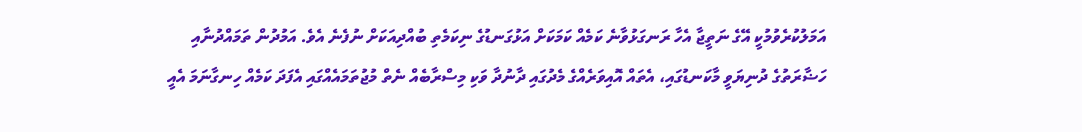އަމަލުކުރެވުމުކީ އޭގެ ނަތީޖާ އެހާ ރަނގަޅުވާނެ ކަމެއް ކަމަކަށް އަޅުގަނޑުގެ ނިކަމެތި ބުއްދިއަކަށް ނުފެނެ އެވެ. އަމުދުން ތަމައްދުނާއި ހަޟާރަތުގެ ދުނިޔަވީ މާކަނޑުގައި، އެތައް އޮއިވަރެއްގެ މެދުގައި ދާނުދާ ވަކި މިސްރާބެއް ނެތް މުޖުތަމައެއްގައި އެފަދަ ކަމެއް ހިނގާނަމަ އެއީ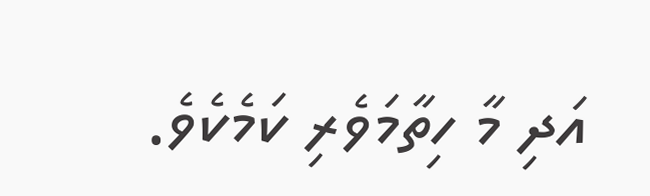އަދި މާ ހިތާމަވެރި ކަމެކެވެ.